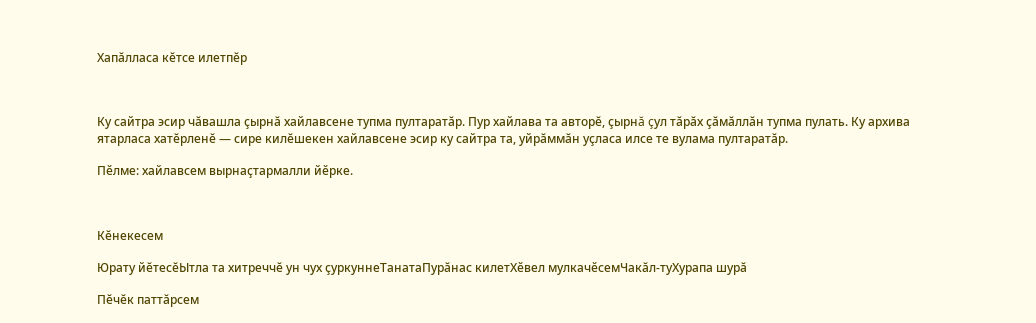Хапăлласа кĕтсе илетпĕр



Ку сайтра эсир чăвашла çырнă хайлавсене тупма пултаратăр. Пур хайлава та авторĕ, çырнă çул тăрăх çăмăллăн тупма пулать. Ку архива ятарласа хатĕрленĕ — сире килĕшекен хайлавсене эсир ку сайтра та, уйрăммăн уçласа илсе те вулама пултаратăр.

Пӗлме: хайлавсем вырнаҫтармалли йӗрке.



Кĕнекесем

Юрату йĕтесĕЫтла та хитреччĕ ун чух çуркуннеТанатаПурăнас килетХӗвел мулкачӗсемЧакăл-туХурапа шурă

Пĕчĕк паттăрсем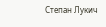Степан Лукич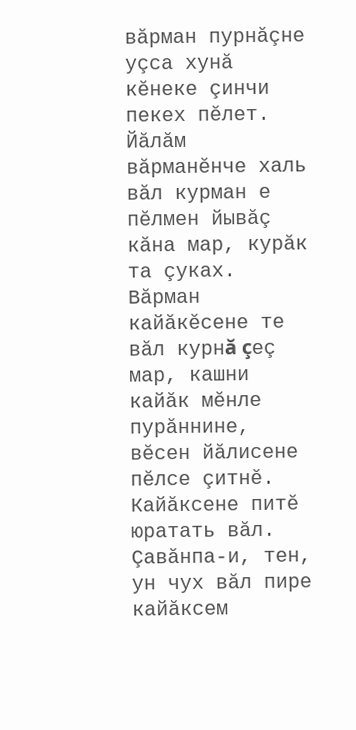вăрман пурнăçне уçса хунă кĕнеке çинчи пекех пĕлет. Йăлăм вăрманĕнче халь вăл курман е пĕлмен йывăç кăна мар, курăк та çуках. Вăрман кайăкĕсене те вăл курнă çеç мар, кашни кайăк мĕнле пурăннине, вĕсен йăлисене пĕлсе çитнĕ. Кайăксене питĕ юратать вăл. Çавăнпа-и, тен, ун чух вăл пире кайăксем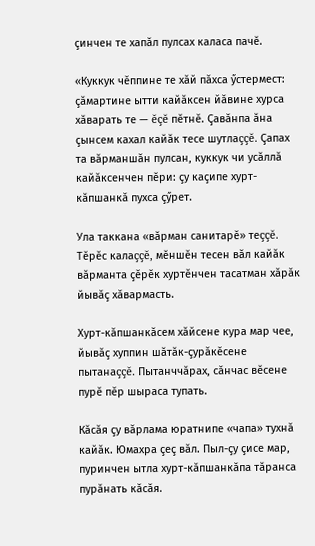çинчен те хапăл пулсах каласа пачĕ.

«Куккук чĕппине те хăй пăхса ӳстермест: çăмартине ытти кайăксен йăвине хурса хăварать те — ĕçĕ пĕтнĕ. Çавăнпа ăна çынсем кахал кайăк тесе шутлаççĕ. Çапах та вăрманшăн пулсан, куккук чи усăллă кайăксенчен пĕри: çу каçипе хурт-кăпшанкă пухса çӳрет.

Ула таккана «вăрман санитарĕ» теççĕ. Тĕрĕс калаççĕ, мĕншĕн тесен вăл кайăк вăрманта çĕрĕк хуртĕнчен тасатман хăрăк йывăç хăвармасть.

Хурт-кăпшанкăсем хăйсене кура мар чее, йывăç хуппин шăтăк-çурăкĕсене пытанаççĕ. Пытанччăрах, сăнчас вĕсене пурĕ пĕр шыраса тупать.

Кăсăя çу вăрлама юратнипе «чапа» тухнă кайăк. Юмахра çеç вăл. Пыл-çу çисе мар, пуринчен ытла хурт-кăпшанкăпа тăранса пурăнать кăсăя.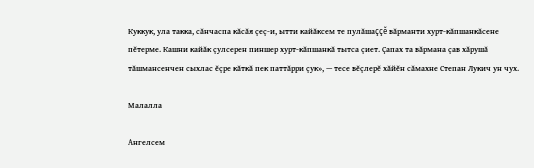Куккук, ула такка, сăнчаспа кăсăя çеç-и, ытти кайăксем те пулăшаççĕ вăрманти хурт-кăпшанкăсене пĕтерме. Кашни кайăк çулсерен пиншер хурт-кăпшанкă тытса çиет. Çапах та вăрмана çав хăрушă тăшмансенчен сыхлас ĕçре кăткă пек паттăрри çук», — тесе вĕçлерĕ хăйĕн сăмахне Степан Лукич ун чух.

Малалла

Ангелсем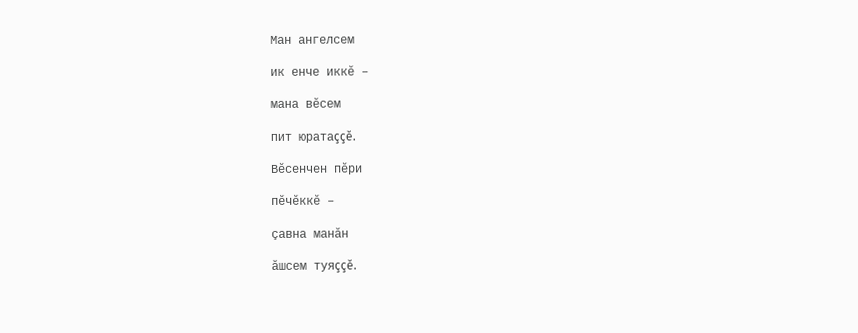Ман ангелсем

ик енче иккĕ –

мана вĕсем

пит юратаççĕ.

Вĕсенчен пĕри

пĕчĕккĕ –

çавна манăн

ăшсем туяççĕ.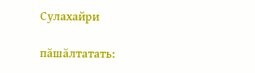Сулахайри

пăшăлтатать: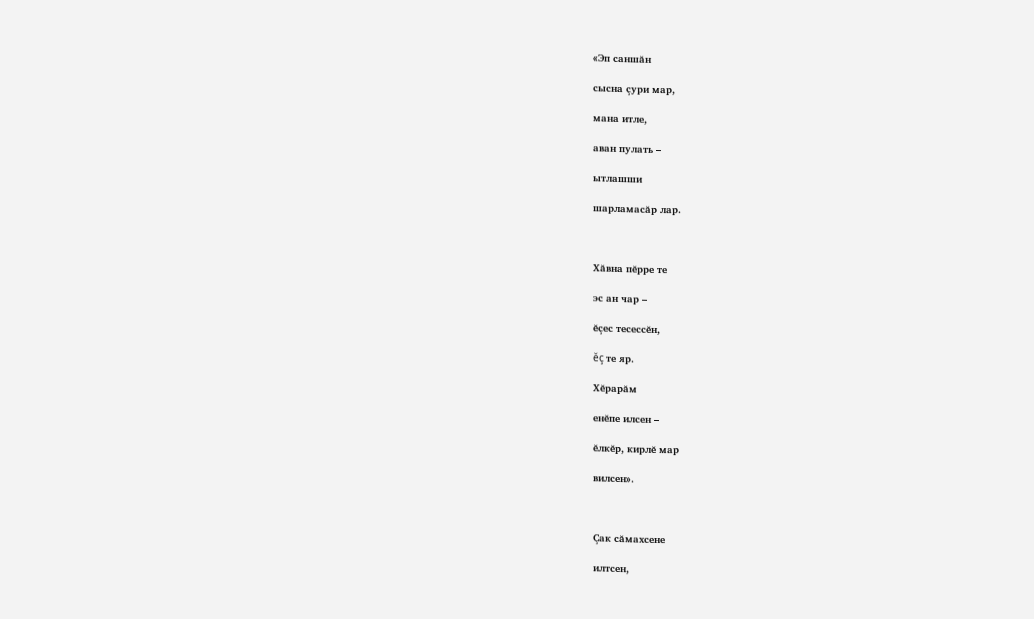«Эп саншăн

сысна çури мар,

мана итле,

аван пулать –

ытлашши

шарламасăр лар.



Хăвна пĕрре те

эс ан чар –

ĕçес тесессĕн,

ĕç те яр.

Хĕрарăм

енĕпе илсен –

ĕлкĕр, кирлĕ мар

вилсен».



Çак сăмахсене

илтсен,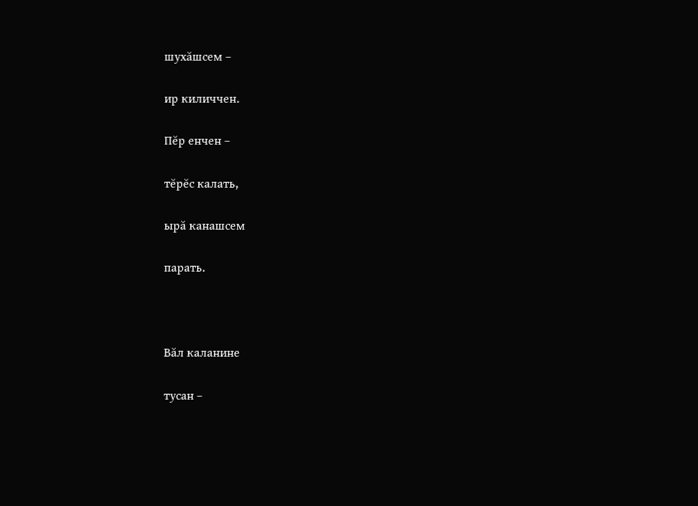шухăшсем –

ир киличчен.

Пĕр енчен –

тĕрĕс калать,

ырă канашсем

парать.



Вăл каланине

тусан –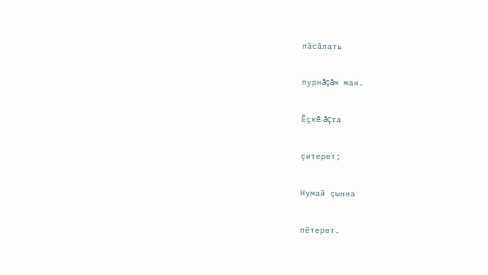пăсăлать

пурнăçăм ман.

Ĕçкĕ ăçта

çитерет;

Нумай çынна

пĕтерет.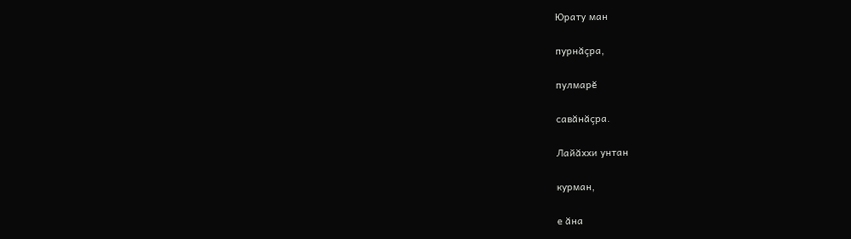Юрату ман

пурнăçра,

пулмарĕ

савăнăçра.

Лайăххи унтан

курман,

е ăна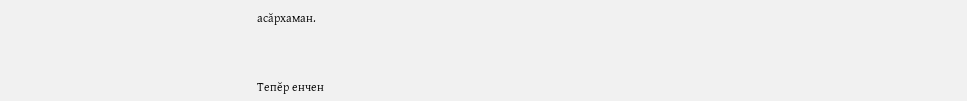асăрхаман.



Тепĕр енчен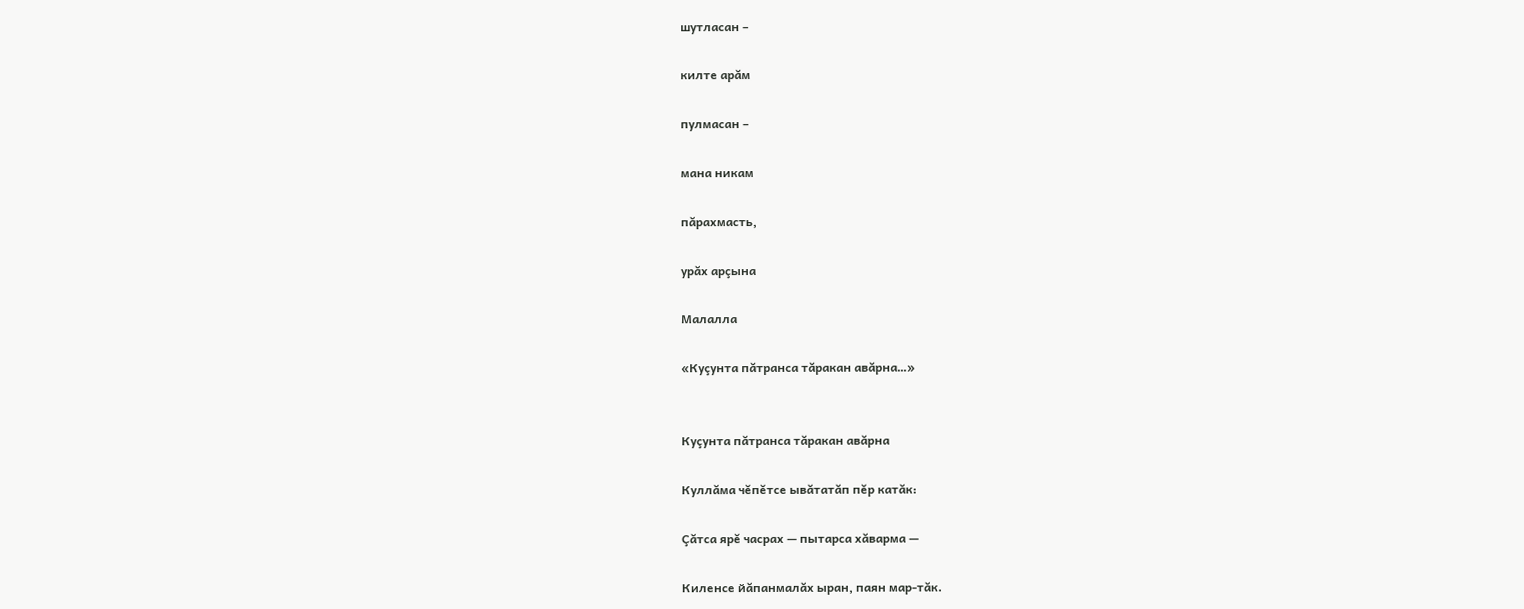шутласан –

килте арăм

пулмасан –

мана никам

пăрахмасть,

урăх арçына

Малалла

«Куçунта пăтранса тăракан авăрна…»


Куçунта пăтранса тăракан авăрна

Куллăма чĕпĕтсе ывăтатăп пĕр катăк:

Çăтса ярĕ часрах — пытарса хăварма —

Киленсе йăпанмалăх ыран, паян мар-тăк.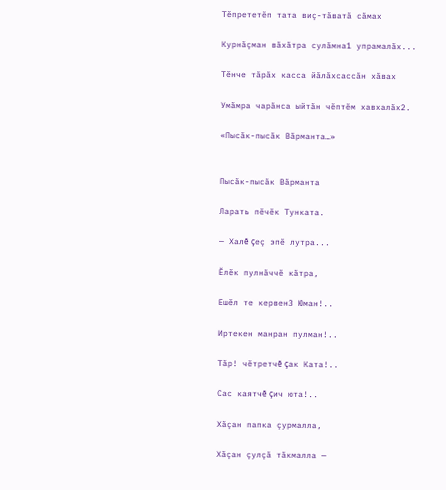Тĕпрететĕп тата виç-тăватă сăмах

Курнăçман вăхăтра сулăмна1 упрамалăх...

Тĕнче тăрăх касса йăлăхсассăн хăвах

Умăмра чарăнса ыйтăн чĕптĕм хавхалăх2.

«Пысăк-пысăк Вăрманта…»


Пысăк-пысăк Вăрманта

Ларать пĕчĕк Тунката.

— Халĕ çеç эпĕ лутра...

Ĕлĕк пулнăччĕ кăтра,

Ешĕл те кервен3 Юман!..

Иртекен манран пулман!..

Тăр! чĕтретчĕ çак Ката!..

Сас каятчĕ çич юта!..

Хăçан папка çурмалла,

Хăçан çулçă тăкмалла —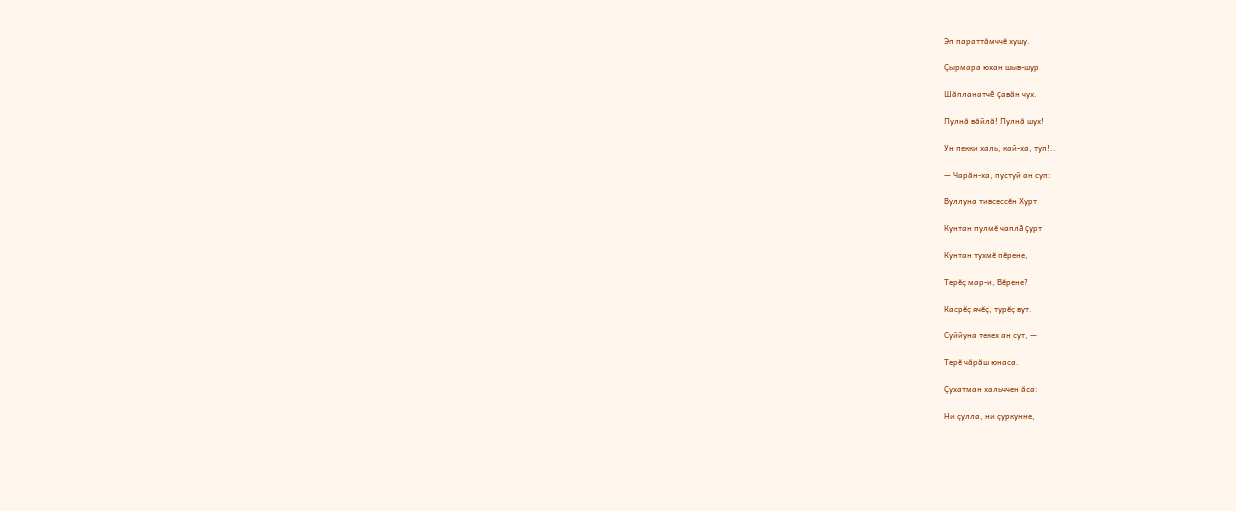Эп параттăмччĕ хушу.

Çырмара юхан шыв-шур

Шăпланатчĕ çавăн чух.

Пулнă вăйлă! Пулнă шух!

Ун пекки халь, кай-ха, туп!..

— Чарăн-ха, пустуй ан суп:

Вуллуна тивсессĕн Хурт

Кунтан пулмĕ чаплă çурт

Кунтан тухмĕ пĕрене,

Терĕç мар-и, Вĕрене?

Касрĕç ячĕç, турĕç вут.

Суййуна текех ан сут, —

Терĕ чăрăш юнаса.

Çухатман хальччен ăса:

Ни çулла, ни çуркунне,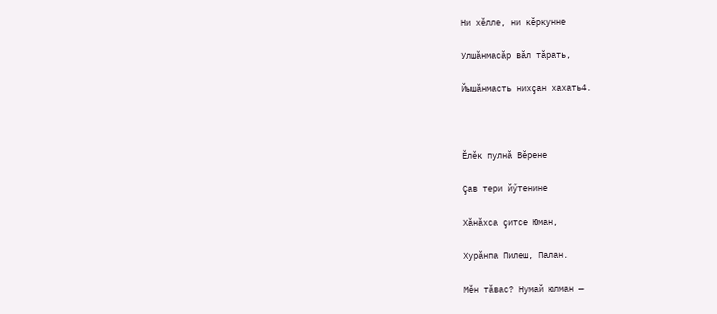Ни хĕлле, ни кĕркунне

Улшăнмасăр вăл тăрать,

Йышăнмасть нихçан хахать4.



Ĕлĕк пулнă Вĕрене

Çав тери йӳтенине

Хăнăхса çитсе Юман,

Хурăнпа Пилеш, Палан.

Мĕн тăвас? Нумай юлман —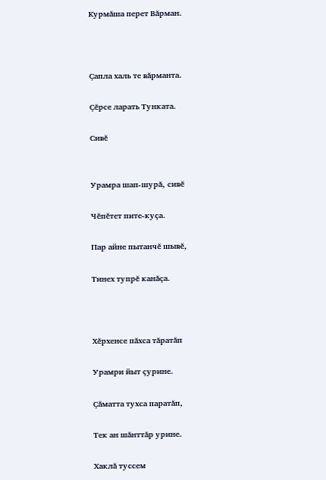Курмăша перет Вăрман.



Çапла халь те вăрманта.

Çĕрсе ларать Тунката.

Сивĕ


Урамра шап-шурă, сивĕ

Чĕпĕтет пите-куçа.

Пар айне пытанчĕ шывĕ,

Тинех тупрĕ канăçа.



Хĕрхенсе пăхса тăратăп

Урамри йыт çурине.

Çăматта тухса паратăп,

Тек ан шăнттăр урине.

Хаклă туссем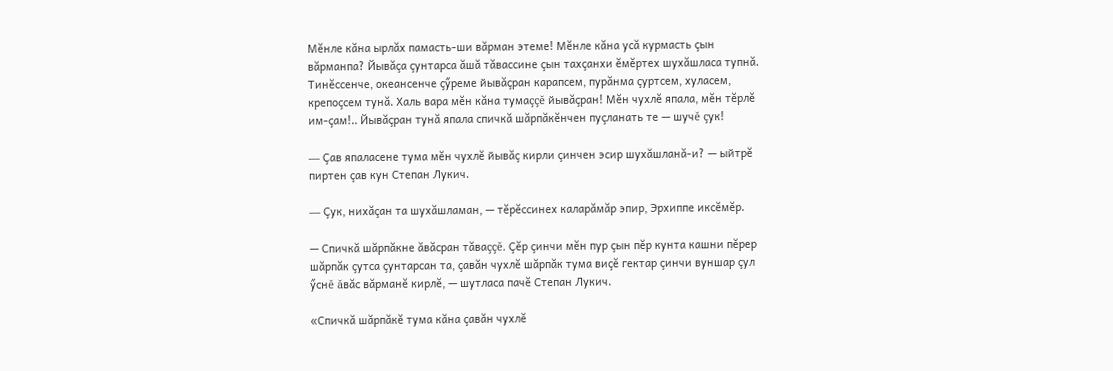Мĕнле кăна ырлăх памасть-ши вăрман этеме! Мĕнле кăна усă курмасть çын вăрманпа? Йывăçа çунтарса ăшă тăвассине çын тахçанхи ĕмĕртех шухăшласа тупнă. Тинĕссенче, океансенче çӳреме йывăçран карапсем, пурăнма çуртсем, хуласем, крепоçсем тунă. Халь вара мĕн кăна тумаççĕ йывăçран! Мĕн чухлĕ япала, мĕн тĕрлĕ им-çам!.. Йывăçран тунă япала спичкă шăрпăкĕнчен пуçланать те — шучĕ çук!

— Çав япаласене тума мĕн чухлĕ йывăç кирли çинчен эсир шухăшланă-и? — ыйтрĕ пиртен çав кун Степан Лукич.

— Çук, нихăçан та шухăшламан, — тĕрĕссинех каларăмăр эпир, Эрхиппе иксĕмĕр.

— Спичкă шăрпăкне ăвăсран тăваççĕ. Çĕр çинчи мĕн пур çын пĕр кунта кашни пĕрер шăрпăк çутса çунтарсан та, çавăн чухлĕ шăрпăк тума виçĕ гектар çинчи вуншар çул ӳснĕ ăвăс вăрманĕ кирлĕ, — шутласа пачĕ Степан Лукич.

«Спичкă шăрпăкĕ тума кăна çавăн чухлĕ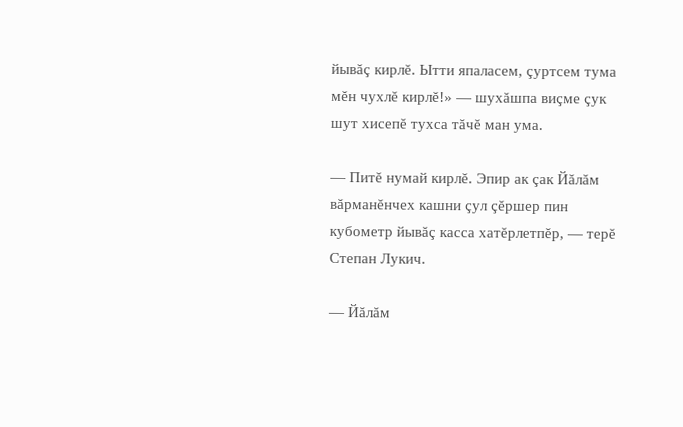йывăç кирлĕ. Ытти япаласем, çуртсем тума мĕн чухлĕ кирлĕ!» — шухăшпа виçме çук шут хисепĕ тухса тăчĕ ман ума.

— Питĕ нумай кирлĕ. Эпир ак çак Йăлăм вăрманĕнчех кашни çул çĕршер пин кубометр йывăç касса хатĕрлетпĕр, — терĕ Степан Лукич.

— Йăлăм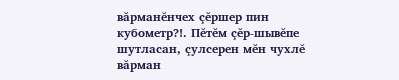вăрманĕнчех çĕршер пин кубометр?!. Пĕтĕм çĕр-шывĕпе шутласан, çулсерен мĕн чухлĕ вăрман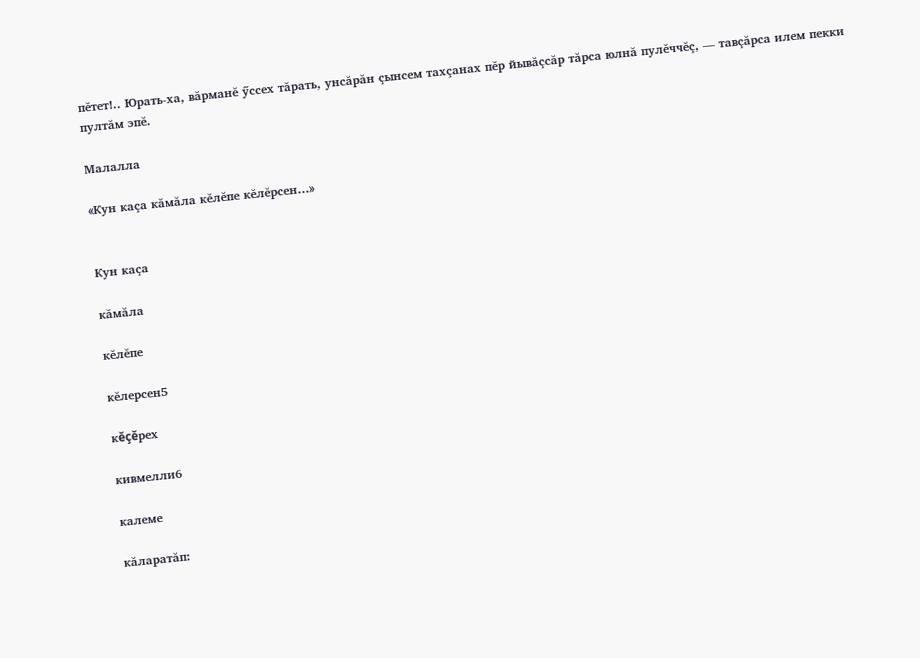пĕтет!.. Юрать-ха, вăрманĕ ӳссех тăрать, унсăрăн çынсем тахçанах пĕр йывăçсăр тăрса юлнă пулĕччĕç, — тавçăрса илем пекки пултăм эпĕ.

Малалла

«Кун каçа кăмăла кĕлĕпе кĕлĕрсен…»


Кун каçа

кăмăла

кĕлĕпе

кĕлерсен5

кĕçĕрех

кивмелли6

калеме

кăларатăп: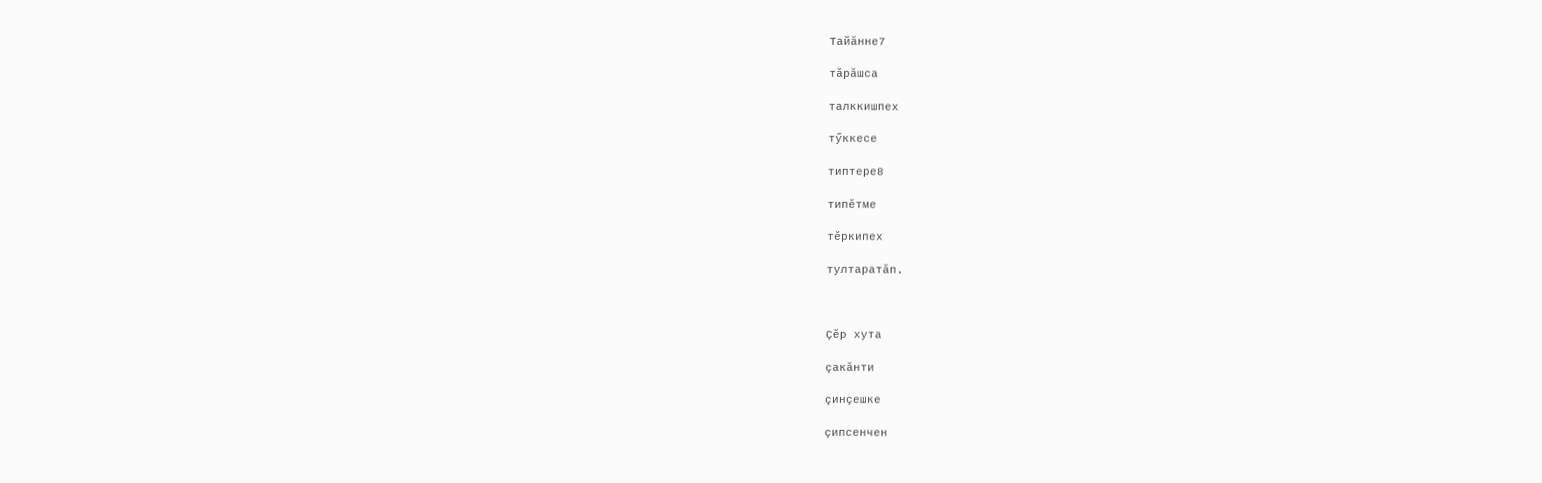Тайăнне7

тăрăшса

талккишпех

тӳккесе

типтере8

типĕтме

тĕркипех

тултаратăп.



Çĕр хута

çакăнти

çинçешке

çипсенчен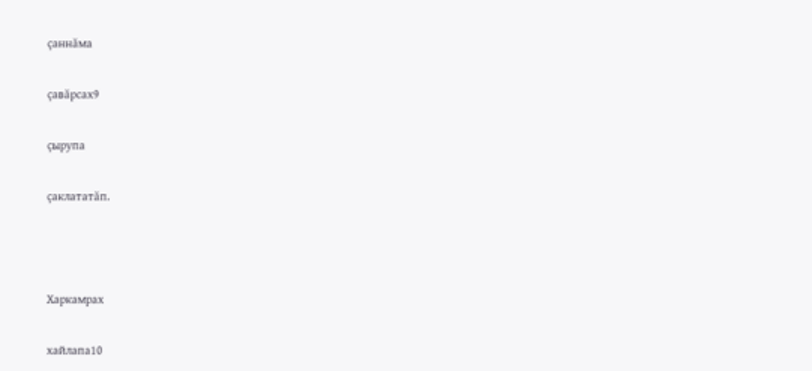çаннăма

çавăрсах9

çырупа

çаклататăп.



Харкамрах

хайлапа10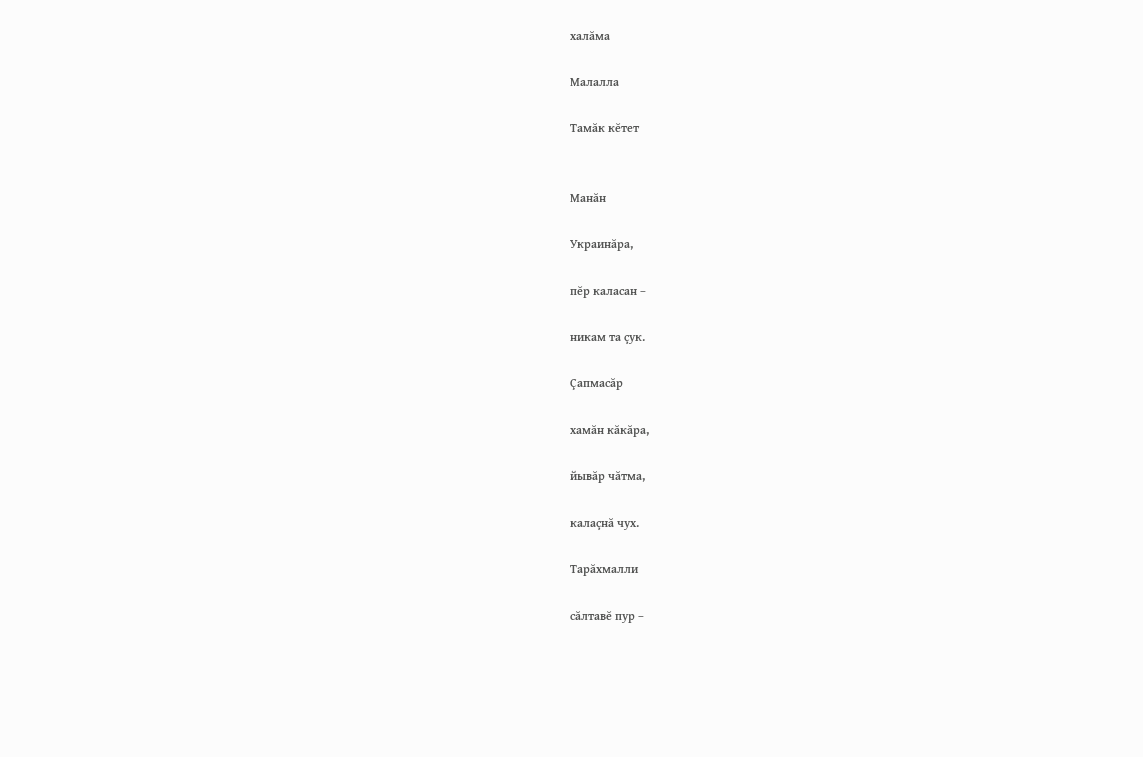халăма

Малалла

Тамăк кĕтет


Манăн

Украинăра,

пĕр каласан –

никам та çук.

Çапмасăр

хамăн кăкăра,

йывăр чăтма,

калаçнă чух.

Тарăхмалли

сăлтавĕ пур –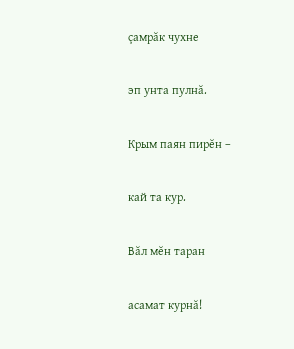çамрăк чухне

эп унта пулнă.

Крым паян пирĕн –

кай та кур.

Вăл мĕн таран

асамат курнă!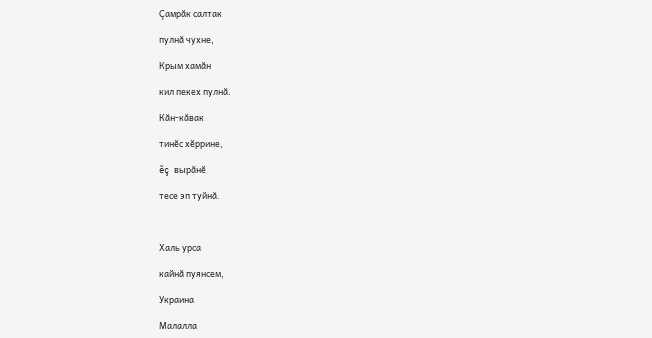Çамрăк салтак

пулнă чухне,

Крым хамăн

кил пекех пулнă.

Кăн-кăвак

тинĕс хĕррине,

ĕç вырăнĕ

тесе эп туйнă.



Халь урса

кайнă пуянсем,

Украина

Малалла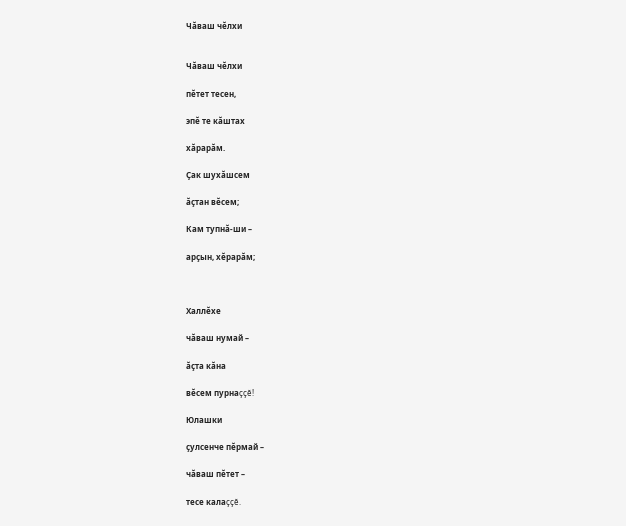Чăваш чĕлхи


Чăваш чĕлхи

пĕтет тесен,

эпĕ те кăштах

хăрарăм.

Çак шухăшсем

ăçтан вĕсем;

Кам тупнă-ши –

арçын, хĕрарăм;



Халлĕхе

чăваш нумай –

ăçта кăна

вĕсем пурнаççĕ!

Юлашки

çулсенче пĕрмай –

чăваш пĕтет –

тесе калаççĕ.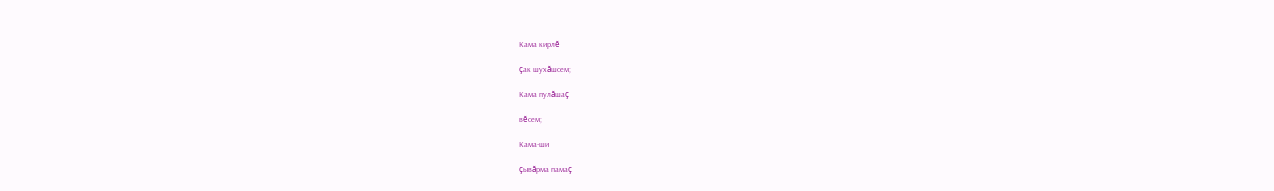Кама кирлĕ

çак шухăшсем;

Кама пулăшаç

вĕсем;

Кама-ши

çывăрма памаç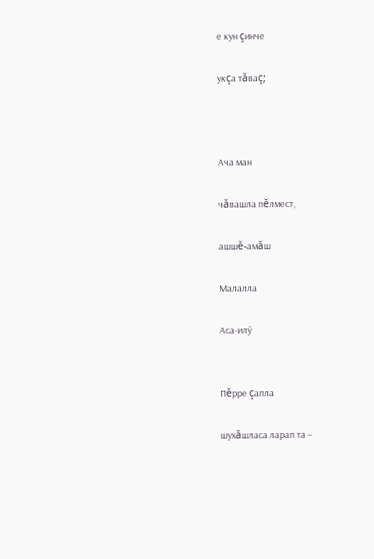е кун çинче

укçа тăваç;



Ача ман

чăвашла пĕлмест,

ашшĕ-амăш

Малалла

Аса-илӳ


Пĕрре çапла

шухăшласа ларап та –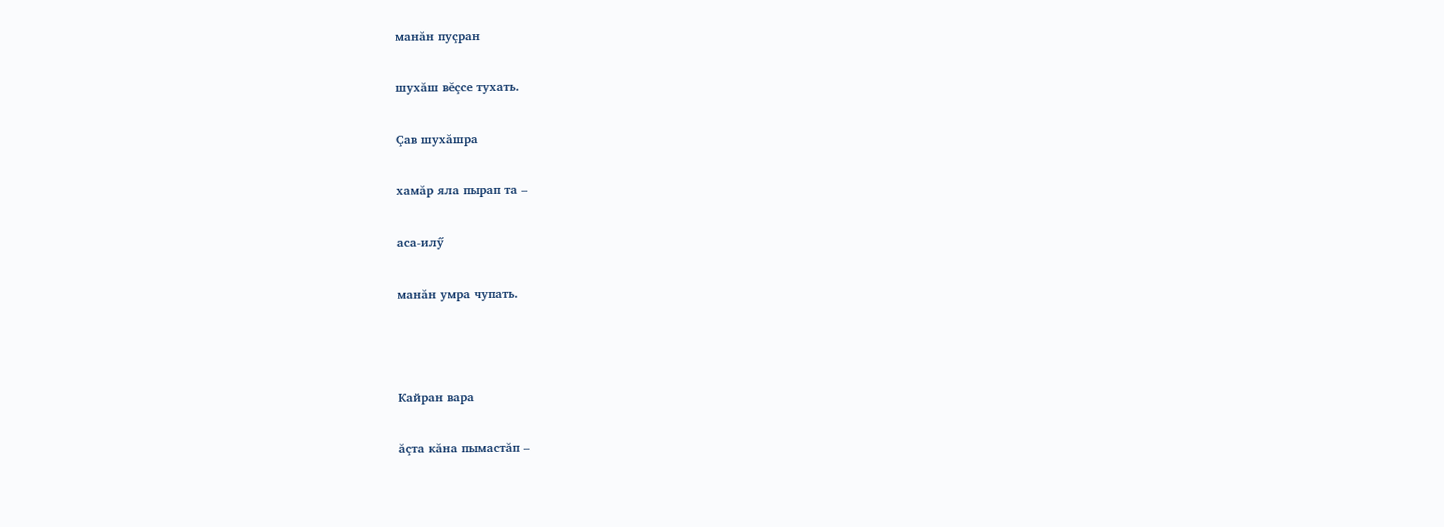манăн пуçран

шухăш вĕçсе тухать.

Çав шухăшра

хамăр яла пырап та –

аса-илӳ

манăн умра чупать.



Кайран вара

ăçта кăна пымастăп –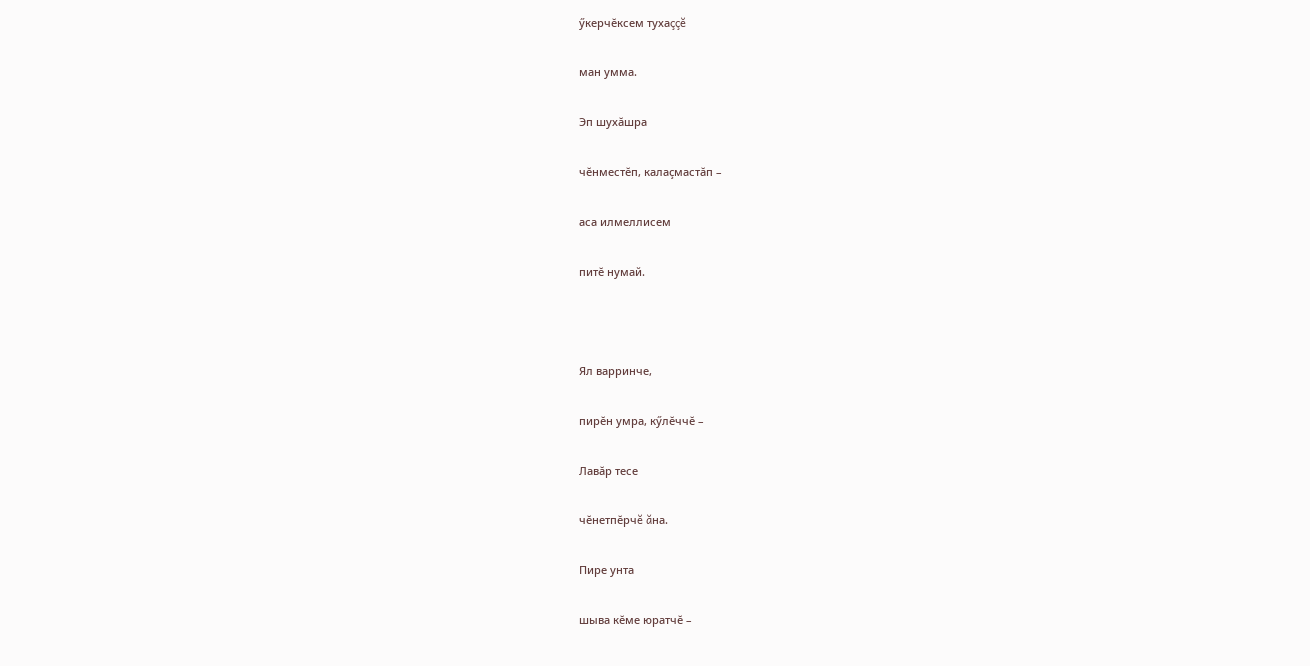ӳкерчĕксем тухаççĕ

ман умма.

Эп шухăшра

чĕнместĕп, калаçмастăп –

аса илмеллисем

питĕ нумай.



Ял варринче,

пирĕн умра, кӳлĕччĕ –

Лавăр тесе

чĕнетпĕрчĕ ăна.

Пире унта

шыва кĕме юратчĕ –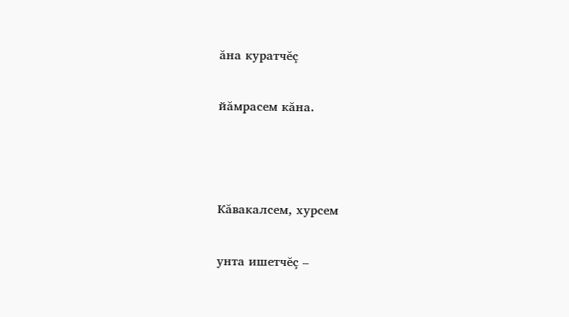ăна куратчĕç

йăмрасем кăна.



Кăвакалсем, хурсем

унта ишетчĕç –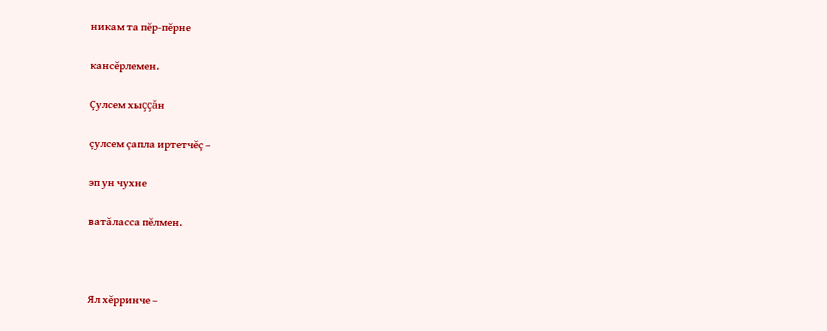никам та пĕр-пĕрне

кансĕрлемен.

Çулсем хыççăн

çулсем çапла иртетчĕç –

эп ун чухне

ватăласса пĕлмен.



Ял хĕрринче –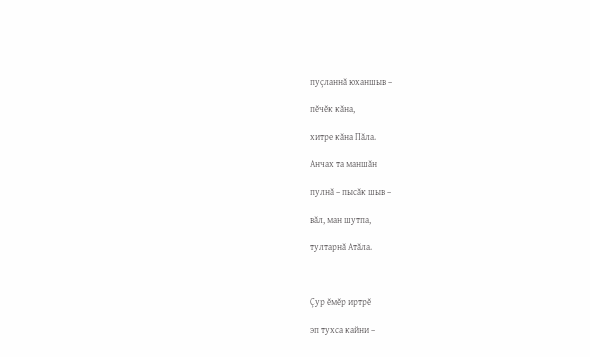пуçланнă юханшыв –

пĕчĕк кăна,

хитре кăна Пăла.

Анчах та маншăн

пулнă – пысăк шыв –

вăл, ман шутпа,

тултарнă Атăла.



Çур ĕмĕр иртрĕ

эп тухса кайни –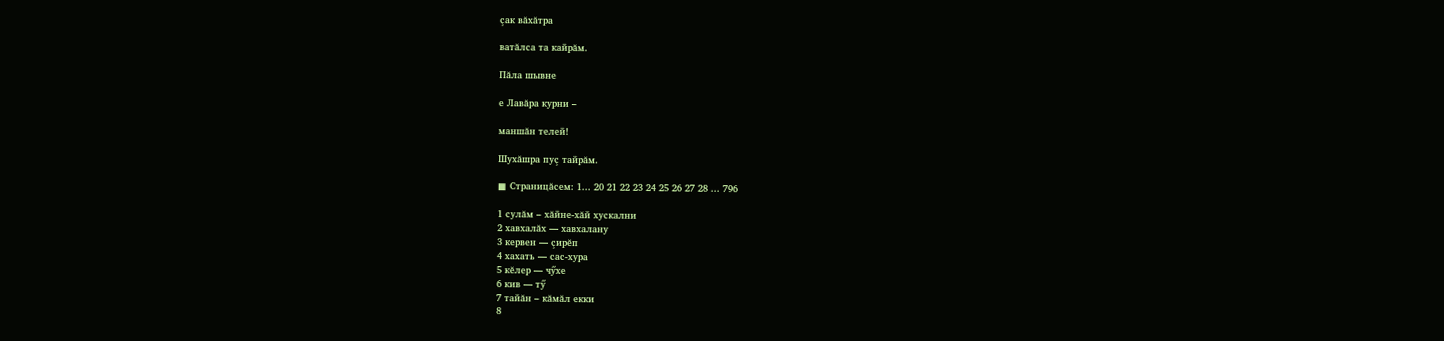çак вăхăтра

ватăлса та кайрăм.

Пăла шывне

е Лавăра курни –

маншăн телей!

Шухăшра пуç тайрăм.

■ Страницăсем: 1... 20 21 22 23 24 25 26 27 28 ... 796

1 сулăм – хăйне-хăй хускални
2 хавхалăх — хавхалану
3 кервен — çирĕп
4 хахать — сас-хура
5 кĕлер — чӳхе
6 кив — тӳ
7 тайăн – кăмăл екки
8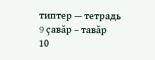типтер — тетрадь
9 çавăр – тавăр
10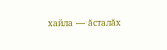хайла — ăсталăх